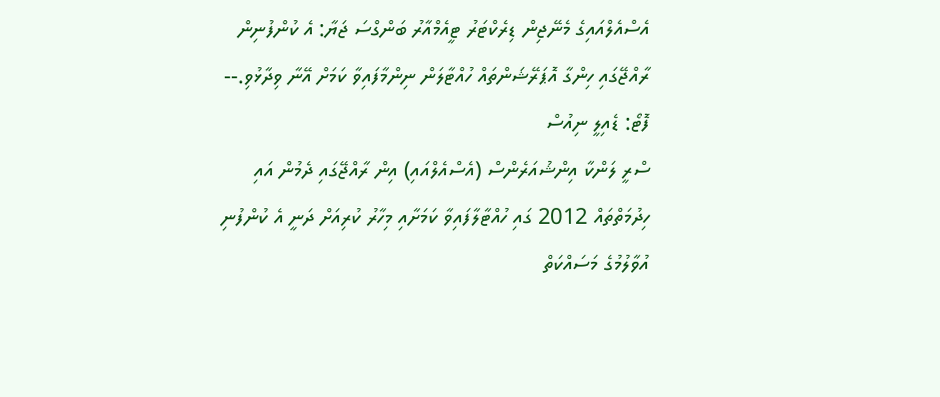އެސްއެލްއައިގެ މެނޭޖިން ޑިރެކްޓަރު ޓީއެމްއާރު ބަންގްސަ ޖަޔާ: އެ ކުންފުނިން ރާއްޖޭގައި ހިންގާ އޮޕަރޭޝަންތައް ހުއްޓާލަން ނިންމާފައިވާ ކަމަށް އޭނާ ވިދާޅުވި.-- ފޮޓޯ: ޑެއިލީ ނިއުސް
ސްރީ ލަންކާ އިންޝުއަރެންސް (އެސްއެލްއައި) އިން ރާއްޖޭގައި ދެމުން އައި ހިދުމަތްތައް 2012 ގައި ހުއްޓާލާފައިވާ ކަމަށާއި މިހާރު ކުރިއަށް ދަނީ އެ ކުންފުނި އުވާލުމުގެ މަސައްކަތް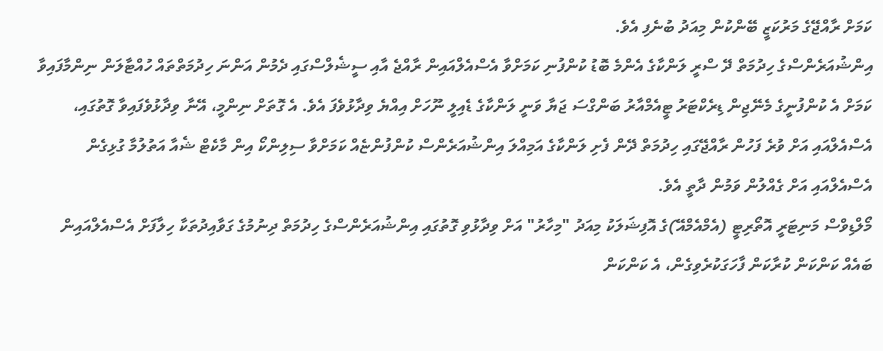ކަމަށް ރާއްޖޭގެ މަރުކަޒީ ބޭންކުން މިއަދު ބުނެފި އެވެ.
އިންޝުއަރެންސްގެ ހިދުމަތް ދޭ ސްރީ ލަންކާގެ އެންމެ ބޮޑު ކުންފުނި ކަމަށްވާ އެސްއެލްއައިން ރާއްޖެ އާއި ސީޝެލްސްގައި ދެމުން އަންނަ ހިދުމަތްތައް ހުއްޓާލަން ނިންމާފައިވާ ކަމަށް އެ ކުންފުނީގެ މެނޭޖިން ޑިރެކްޓަރު ޓީއެމްއާރު ބަންގްސަ ޖަޔާ ވަނީ ލަންކާގެ ޑެއިލީ ނޫހަށް އިއްޔެ ވިދާޅުވެފަ އެވެ. އެ ގޮތަށް ނިންމީ، އޭނާ ވިދާޅުވެފައިވާ ގޮތުގައި، އެސްއެލްއައި އަށް ވުރެ ފަހުން ރާއްޖޭގައި ހިދުމަތް ދޭން ފެށި ލަންކާގެ އަމިއްލަ އިންޝުއަރެންސް ކުންފުންޏެއް ކަމަށްވާ ސިލިންކޯ އިން މާކެޓް ޝެއާ އަތުލުމާ ގުޅިގެން އެސްއެލްއައި އަށް ގެއްލުން ވަމުން ދާތީ އެވެ.
މޯލްޑިވްސް މަނިޓަރީ އޮތޯރިޓީ (އެމްއެމްއޭ)ގެ އޮފިޝަލަކު މިއަދު "މިހާރު" އަށް ވިދާޅުވި ގޮތުގައި އިންޝުއަރެންސްގެ ހިދުމަތް ދިނުމުގެ ގަވާއިދުތަކާ ހިލާފަށް އެސްއެލްއައިން ބައެއް ކަންކަން ކުރާކަން ފާހަގަކުރެވިގެން، އެ ކަންކަން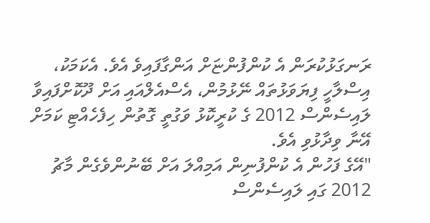ރަނގަޅުކުރަން އެ ކުންފުންޏަށް އަންގާފައިވެ އެވެ. އެކަމަކު، އިސްލާހީ ފިޔަވަޅުތައް ނޭޅުމުން، އެސްއެލްއައި އަށް ދޫކޮށްފައިވާ ލައިސެންސް 2012 ގެ ކުރީކޮޅު ވަގުތީ ގޮތުން ހިފެހެއްޓި ކަމަށް އޭނާ ވިދާޅުވި އެވެ.
"އޭގެ ފަހުން އެ ކުންފުނިން އަމިއްލަ އަށް ބޭނުންވެގެން މާޗު 2012 ގައި ލައިސެންސް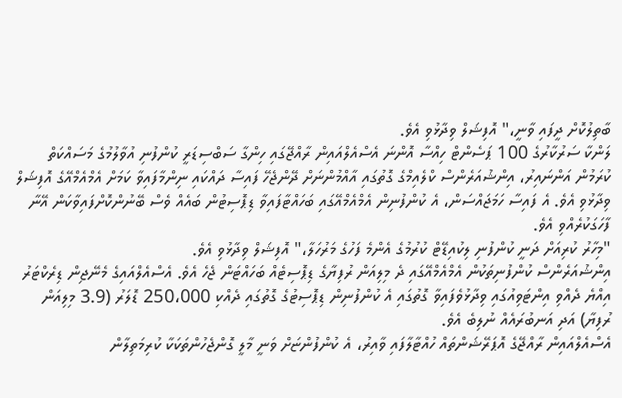ބާތިލުކޮށް ދީފައި ވާނީ،" އޮފިޝަލް ވިދާޅުވި އެވެ.
ލަންކާ ސަރުކާރުގެ 100 ޕަސެންޓް ހިއްސާ އޮންނަ އެސްއެލްއައިން ރާއްޖޭގައި ހިންގާ ސަބްސިޑަރީ ކުންފުނި އުވާލުމުގެ މަސައްކަތް ކުރަމުން އަންނައިރު، އިންޝުއަރެންސް ކްލެއިމްގެ ގޮތުގައި އާއްމުންނަށް ދޭންޖެހޭ ފައިސާ ދައްކައި ނިންމާފައިވާ ކަމަށް އެމްއެމްއޭގެ އޮފިޝަލް ވިދާޅުވި އެވެ. އެ ފައިސާ ހަމަޖައްސަން، އެ ކުންފުނިން އެމްއެމްއޭގައި ބަހައްޓާފައިވާ ޑިޕޮސިޓުން ބައެއް ވެސް ބޭނުންކޮށްފައިވާކަން އޭނާ ފާހަގަކުރެއްވި އެވެ.
"މިހާރު ކުރިއަށް ދަނީ ކުންފުނި ލިކުއިޑޭޓް ކުރުމުގެ އެންމެ ފަހުގެ މަރުހަލާ،" އޮފިޝަލް ވިދާޅުވި އެވެ.
އިންޝުއަރެންސް ކުންފުނިތަކުން އެމްއެމްއޭގައި ދެ މިލިއަން ރުފިޔާގެ ޑިޕޮސިޓެއް ބަހައްޓަން ޖެހެ އެވެ. އެސްއެލްއައިގެ މެނޭޖިން ޑިރެކްޓަރު އިއްޔެ ދެއްވި އިންޓަވިއުގައި ވިދާޅުވެފައިވާ ގޮތުގައި އެ ކުންފުނިން ޑިޕޮސިޓުގެ ގޮތުގައި ދެއްކި 250،000 ޑޮލަރު (3.9 މިލިއަން ރުފިޔާ) އަދި އަނބުރައެއް ނުލިބެ އެވެ.
އެސްއެލްއައިން ރާއްޖޭގެ އޮޕަރޭޝަންތައް ހުއްޓާލާފައި ވާއިރު، އެ ކުންފުންޏަށް ވަނީ މާލީ ގޮންޖެހުންތަކަކާ ކުރިމަތިލާން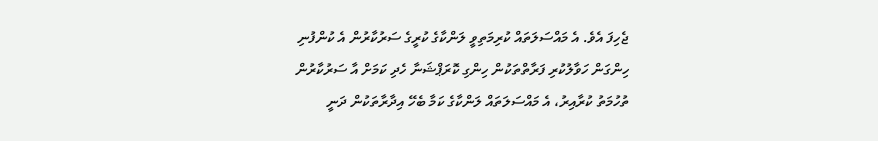ޖެހިފަ އެވެ. އެ މައްސަލަތައް ކުރިމަތިވީ ލަންކާގެ ކުރީގެ ސަރުކާރުން އެ ކުންފުނި ހިންގަން ހަވާލުކުރި ފަރާތްތަކުން ހިންގި ކޮރަޕްޝަނާ ހެދި ކަމަށް އާ ސަރުކާރުން ތުހުމަތު ކުރާއިރު، އެ މައްސަލަތައް ލަންކާގެ ކަމާ ބެހޭ އިދާރާތަކުން ދަނީ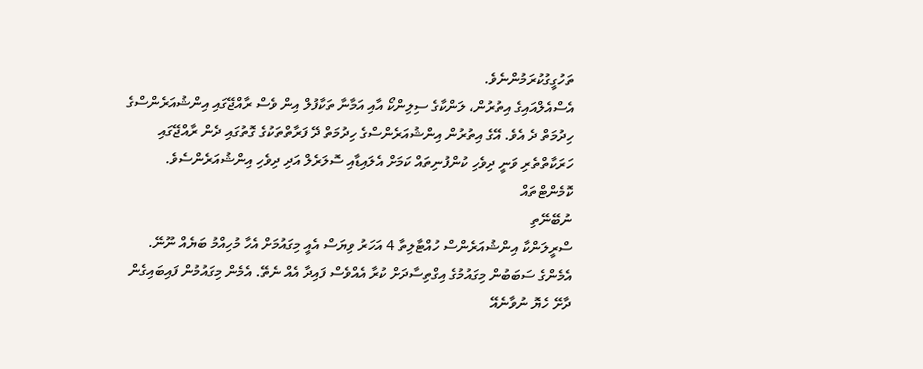ތަހުގީގުކުރަމުންނެވެ.
އެސްއެލްއައިގެ އިތުރުން، ލަންކާގެ ސިލިންކޯ އާއި އަމާނާ ތަކާފުލް އިން ވެސް ރާއްޖޭގައި އިންޝުއަރެންސްގެ ހިދުމަތް ދެ އެވެ. އޭގެ އިތުރުން އިންޝުއަރެންސްގެ ހިދުމަތް ދޭ ފަރާތްތަކުގެ ގޮތުގައި ދެން ރާއްޖޭގައި ހަރަކާތްތެރި ވަނީ ދިވެހި ކުންފުނިތައް ކަމަށް އެލައިޑާއި ސޮލަރެލް އަދި ދިވެހި އިންޝުއަރެންސެވެ.
ކޮމެންޓްތައް
ނުބޭނޭތި
ސްރީލަންކާ އިންޝުއަރެންސް ހުއްޓާލިތާ 4 އަހަރު ވިޔަސް އެއީ މިގައުމަށް އެހާ މުހިއްމު ބަޔެއް ނޫނޭ. އެމެންގެ ސަބަބުން މިގައުމުގެ އިގްތިސާދަށް ކުރާ އެއްވެސް ފައިދާ އެއް ނެތޭ. އެމެން މިގައުމުން ފައިބައިގެން ދާށޭ ހެޔޮ ނުވާނެއޭ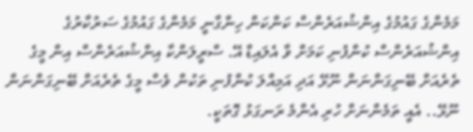މަމެންގެ ގައުމުގެ އިންޝުއަރެންސް ކަންކަން ހިންގާނީ މަމެންގެ ގައުމުގެ ސަރުކާރުގެ އިންޝުއަރެންސް ކުންފުނި ކަމަށް ވާ އެލައިޑް އޭ. ސްރީލަންކާ އިންޝުއަރެންސް އިން މީގެ ތެރެއަށް ބޭނިގަންނަން ނޫޅޭ އަދި އަމިއްލަ ކުންފުނި ތަކުން ވެސް މީގެ ތެރެއަށް ބޭނިގަންނަން ނޫޅޭ.. އެއީ ތަމެންނަށް ހުރި އެންމެ ރަނގަޅު ގޮތަކީ.